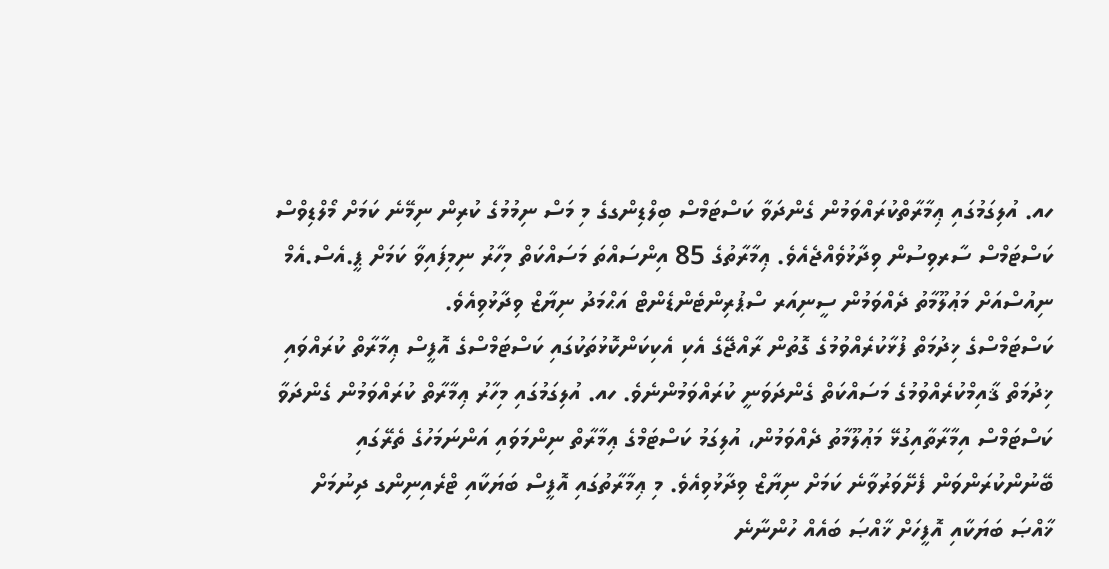ހއ. އުލިގަމުގައި ޢިމާރާތްކުރައްވަމުން ގެންދަވާ ކަސްޓަމްސް ބިލްޑިންގގެ މި މަސް ނިމުމުގެ ކުރިން ނިމޭނެ ކަމަށް މޯލްޑިވްސް ކަސްޓަމްސް ސާރވިސުން ވިދާޅުވެއްޖެއެވެ. ޢިމާރާތުގެ 85 އިންސައްތަ މަސައްކަތް މިހާރު ނިމިފައިވާ ކަމަށް ޕީ.އެސް.އެމް ނިއުސްއަށް މަޢުލޫމާތު ދެއްވަމުން ސީނިއަރ ސްޕުރިންޓެންޑެންޓް އަޙްމަދު ނިޔާޒް ވިދާޅުވިއެވެ.
ކަސްޓަމްސްގެ ޚިދުމަތް ފުޅާކުރެއްވުމުގެ ގޮތުން ރާއްޖޭގެ އެކި އެކިކަންކޮޅުތަކުގައި ކަސްޓަމްސްގެ އޮފީސް ޢިމާރާތް ކުރައްވައި ޚިދުމަތް ޤާއިމްކުރެއްވުމުގެ މަސައްކަތް ގެންދަވަނީ ކުރައްވަމުންނެވެ. ހއ. އުލިގަމުގައި މިހާރު ޢިމާރާތް ކުރައްވަމުން ގެންދަވާ ކަސްޓަމްސް އިމާރާތާއިގުޅޭ މަޢުލޫމާތު ދެއްވަމުން، އުލިގަމު ކަސްޓަމްގެ ޢިމާރާތް ނިންމަވައި އަންނަމަހުގެ ތެރޭގައި ބޭނުންކުރަންވަން ފެށޭވަރުވާނެ ކަމަށް ނިޔާޒް ވިދާޅުވިއެވެ. މި ޢިމާރާތުގައި އޮފީސް ބަޔަކާއި ޓްރެއިނިންގ ދިނުމަށް ޚާއްޞަ ބަޔަކާއި އޮފީހަށް ޚާއްޞަ ބައެއް ހުންނާނެ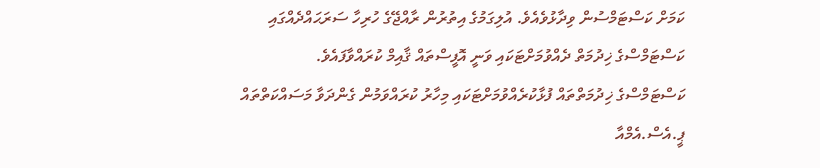ކަމަށް ކަސްޓަމްސުން ވިދާޅުވެއެވެ. އުލިގަމުގެ އިތުރުން ރާއްޖޭގެ ހުރިހާ ސަރަޙައްދެއްގައި ކަސްޓަމްސްގެ ޚިދުމަތް ދެއްވުމަށްޓަކައި ވަނީ އޮފީސްތައް ޤާއިމް ކުރައްވާފައެވެ.
ކަސްޓަމްސްގެ ޚިދުމަތްތައް ފުޅާކުރެއްވުމަށްޓަކައި މިހާރު ކުރައްވަމުން ގެންދަވާ މަސައްކަތްތައް ޕީ.އެސް.އެމްއާ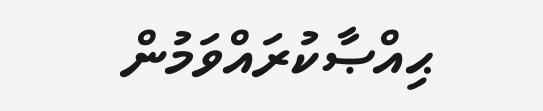ޙިއްޞާކުރައްވަމުން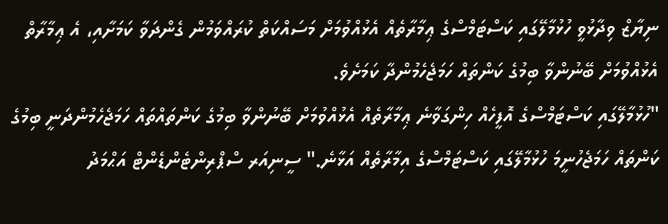ނިޔާޒް ވިދާޅުވީ ހުޅުމާލޭގައި ކަސްޓަމްސްގެ ޢިމާރާތެއް އެޅުއްވުމަށް މަސައްކަތް ކުރައްވަމުން ގެންދަވާ ކަމަށާއި، އެ ޢިމާރާތް އެޅުއްވުމަށް ބޭނުންވާ ބިމުގެ ކަންތައް ހަމަޖެހެމުންދާ ކަމަށެވެ.
"ހުޅުމާލޭގައި ކަސްޓަމްސްގެ އޮފީހެއް ހިންގަވާނެ ޢިމާރާތެއް އެޅުއްވުމަށް ބޭނުންވާ ބިމުގެ ކަންތައްތައް ހަމަޖެހެމުންދަނީ ބިމުގެ ކަންތައް ހަމަޖެހުނީމަ ހުޅުމާލޭގައި ކަސްޓަމްސްގެ އިމާރާތެއް އަޅާނެ." ސީނިއަރ ސްޕްރިންޓެންޑެންޓް އަޙްމަދު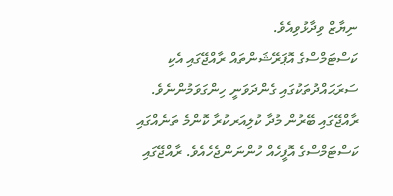ނިޔާޒް ވިދާޅުވިއެވެ.
ކަސްޓަމްސްގެ އޮޕަރޭޝަންތައް ރާއްޖޭގައި އެކި ސަރަޙައްދުތަކުގައި ގެންދަވަނީ ހިންގަވަމުންނެވެ. ރާއްޖޭގައި ބޭރުން މުދާ ކުލިއަރކުރާ ކޮންމެ ތަނެއްގައި ކަސްޓަމްސްގެ އޮފީހެއް ހުންނަންޖެހެއެވެ. ރާއްޖޭގައި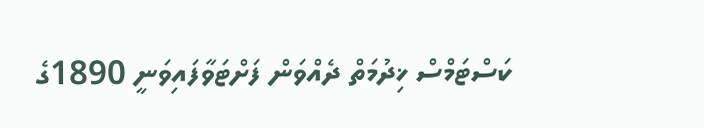ކަސްޓަމްސް ޚިދުމަތް ދެއްވަން ފަށްޓަވާފައިވަނީ 1890ގެ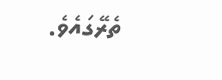ތެރޭގައެވެ.